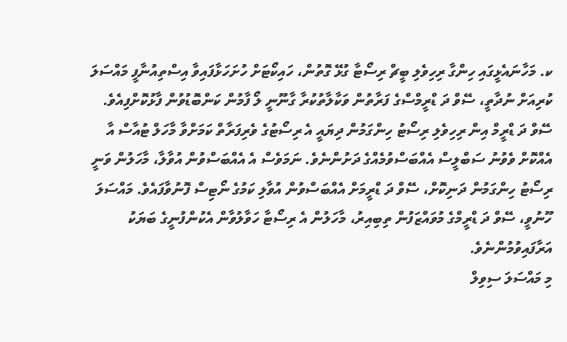ކ. މަހާނައެޅީގައި ހިންގާ ރިހިވެލި ބީޗް ރިސޯޓާ ގުޅޭ ގޮތުން، ހައިކޯޓަށް ހުށަހަޅާފައިވާ އިސްތިއުނާފީ މައްސަލަ ކުރިއަށް ނުދާތީ، ސޭވް ދަ ޑްރީމްސްގެ ފަރާތުން ވަކާލާތުކުރާ ގާނޫނީ ލޯ ފާމުން ކަންބޮޑުވުން ފާޅުކޮށްފިއެވެ.
ސޭވް ދަ ޑްރީމް އިން ރިހިވެލި ރިސޯޓު ހިންގަމުން ދިޔައީ އެ ރިސޯޓުގެ ވެރިފަރާތް ކަމަށްވާ މާހަލް ޓުއާސް އާ އެއްކޮށް ވެވުނު ސަބްލީސް އެއްބަސްވުމެއްގެ ދަށުންނެވެ. ނަމަވެސް އެ އެއްބަސްވުން އުވާލާ، މާހަލުން ވަނީ ރިސޯޓު ހިންގަމުން ދަނިކޮށް، ސޭވް ދަ ޑްރީމަށް އެއްބަސްވުން އުވާލި ކަމުގެ ނޯޓިސް ފޮނުވާފައެވެ. މައްސަލަ ހޫނުވީ، ސޭވް ދަ ޑްރީމްގެ މުވައްޒަފުން ތިބިއިރު، މާހަލުން އެ ރިސޯޓާ ހަވާލުވާން އެކުންފުނީގެ ބަޔަކު އަރާފައިވުމުންނެވެ.
މި މައްސަލަ ސިވިލް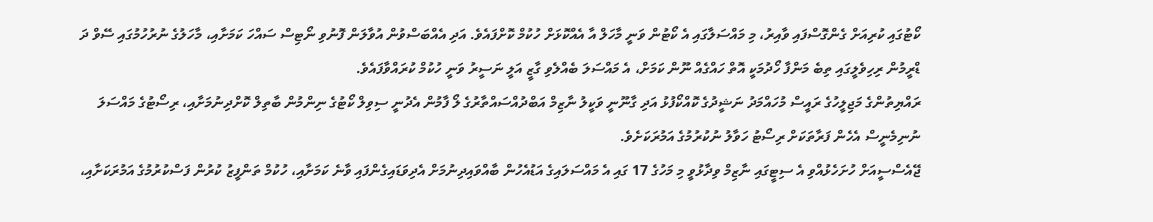ކޯޓުގައި ކުރިއަށް ގެންގޮސްފައި ވާއިރު، މި މައްސަލާގައި އެ ކޯޓުން ވަނީ މާހަލް އާ އެއްކޮޅަށް ހުކުމް ކޮށްފައެވެ. އަދި އެއްބަސްވުން އުވާލަން ފޮނުވި ނޯޓިސް ސައްހަ ކަމަށާއި، މާހަލުގެ ނުރުހުމުގައި ސޭވް ދަ ޑްރީމުން ރިހިވެލީގައި ތިބެ މަންފާ ހޯދުމަކީ އޮތް ހައްގެއް ނޫން ކަމަށް، އެ މައްސަލަ ބެއްލެވި ގާޒީ އަލީ ނަސީރު ވަނީ ހުކުމް ކުރައްވާފައެވެ.
ރައްޔިތުންގެ މަޖިލީހުގެ ރައީސް މުހައްމަދު ނަޝީދުގެ ކޮއްކޯފުޅު އަދި ގާނޫނީ ވަކީލު ނާޒިމް އަބްދުއްސައްތާރުގެ ލޯ ފާމުން އެދުނީ ސިވިލް ކޯޓުގެ ނިންމުން ބާތިލް ކޮށްދިނުމަށާއި، ރިސޯޓުގެ މައްސަލަ ނުނިމެނީސް އެހެން ފަރާތަކަށް ރިސޯޓު ހަވާލު ނުކުރުމުގެ އަމުރަކަށެވެ.
ޖޭއެސްސީއަށް ހުށަހެޅުއްވި އެ ސިޓީގައި ނާޒިމް ވިދާޅުވީ މި މަހުގެ 17 ގައި އެ މައްސަލައިގެ އަޑުއެހުން ބާއްވައިދިނުމަށް އެދިވަޑައިގެންފައި ވާނެ ކަމަށާއި، ހުކުމް ތަންފީޒު ކުރުން ފަސްކުރުމުގެ އަމުރަކަށާއި،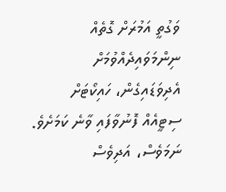ވަގުތީ އަމުރަށް ގޮތެއް ނިންމަވައިދެއްވުމަށް އެދިވަޑައިގެން، ހައިކޯޓަށް ސިޓީއެއް ފޮނުވާފައި ވާނެ ކަމަށެވެ.
ނަމަވެސް، އަދިވެސް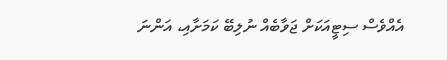އެއްވެސް ސިޓީއަކަށް ޖަވާބެއް ނުލިބޭ ކަމަށާއި، އަންނަ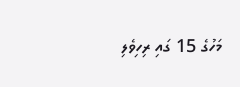މަހުގެ 15 ގައި ރިހިވެލި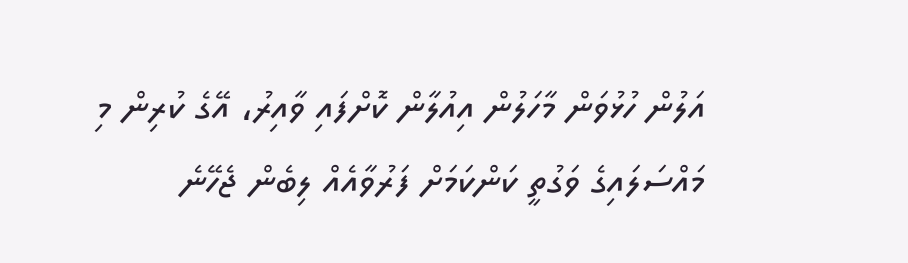އަލުން ހުޅުވަން މާހަލުން އިއުލާން ކޮށްފައި ވާއިރު، އޭގެ ކުރިން މި މައްސަލައިގެ ވަގުތީ ކަންކަމަށް ފަރުވާއެއް ލިބެން ޖެހޭނެ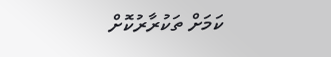ކަމަށް ތަކުރާރުކޮށް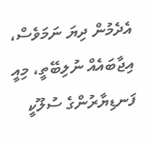އެދެމުން ދިޔަ ނަމަވެސް، އިޖާބައެއް ނުލިބޭތީ، މިއީ ފަނޑިޔާރުންގެ ސުލޫކީ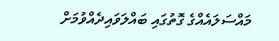މައްސަލައެއްގެ ގޮތުގައި ބައްލަވައިދެއްވުމަށް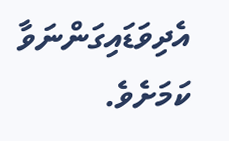އެދިވަޑައިގަންނަވާ ކަމަށެވެ.